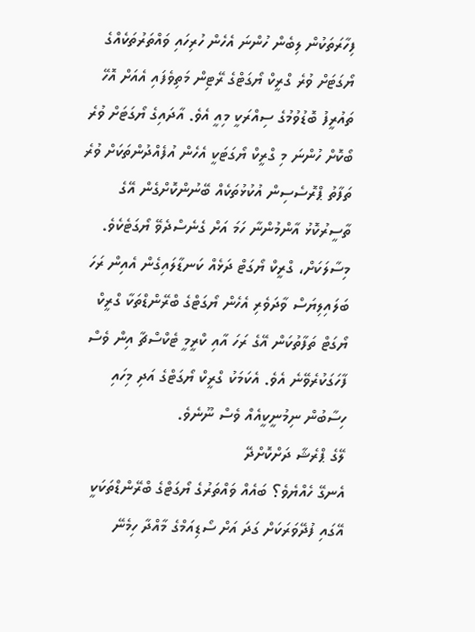ފިހާރަތަކުން ލިބެން ހުންނަ އެހެން ހުރިހައި ވައްތަރުތަކެއްގެ ޔޯގަޓަށް ވުރެ ގްރީކް ޔޯގަޓްގެ ރޭޓިން މަތިވެފައި އެއަށް އޮހޭ ތައުރީފު ބޮޑުވުމުގެ ސިއްރަކީ މިއީ އެވެ. އާދައިގެ ޔޯގަޓަށް ވުރެ ބޯކޮށް ހުންނަ މި ގްރީކް ޔޯގަޓަކީ އެހެން އުފެއްދުންތަކަށް ވުރެ ތަފާތު ޕްރޮސެސިން އުކުޅުތަކެއް ބޭނުންކޮށްގެން އޭގެ ތާސީރުކޮޅު އާންމުންނާ ހަމަ އަށް ގެނެސްދެވޭ ޔޯގަޓެކެވެ.
މިސާލަކަށް، ގްރީކް ޔޯގަޓް ދަޅެއް ކަނޑާލައިގެން އެއިން ރަހަ ބަލައިލިޔަސް ވާދަވެރި އެހެން ޔޯގަޓްގެ ބްރޭންޑްތަކާ ގްރީކް ޔޯގަޓް ތަފާތުކަން އޭގެ ރަހަ އާއި ކްރީމީ ޓެކްސްޗާ އިން ވެސް ފާހަގަކުރެވޭނެ އެވެ. އެކަމަކު ގްރީކް ޔޯގަޓްގެ އަދި މިހައި ހިސާބުން ނިމުނީކީއެއް ވެސް ނޫނެވެ.
ލޭގެ ޕްރެޝާ ދަށްކޮށްދޭ
އެނގޭ ހެއްޔެވެ؟ ބައެއް ވައްތަރުގެ ޔޯގަޓްގެ ބްރޭންޑްތަކަކީ އޭގައި ފުދޭވަރަކަށް ގަދަ އަށް ސޯޑިއަމްގެ މާއްދާ ހިމެނޭ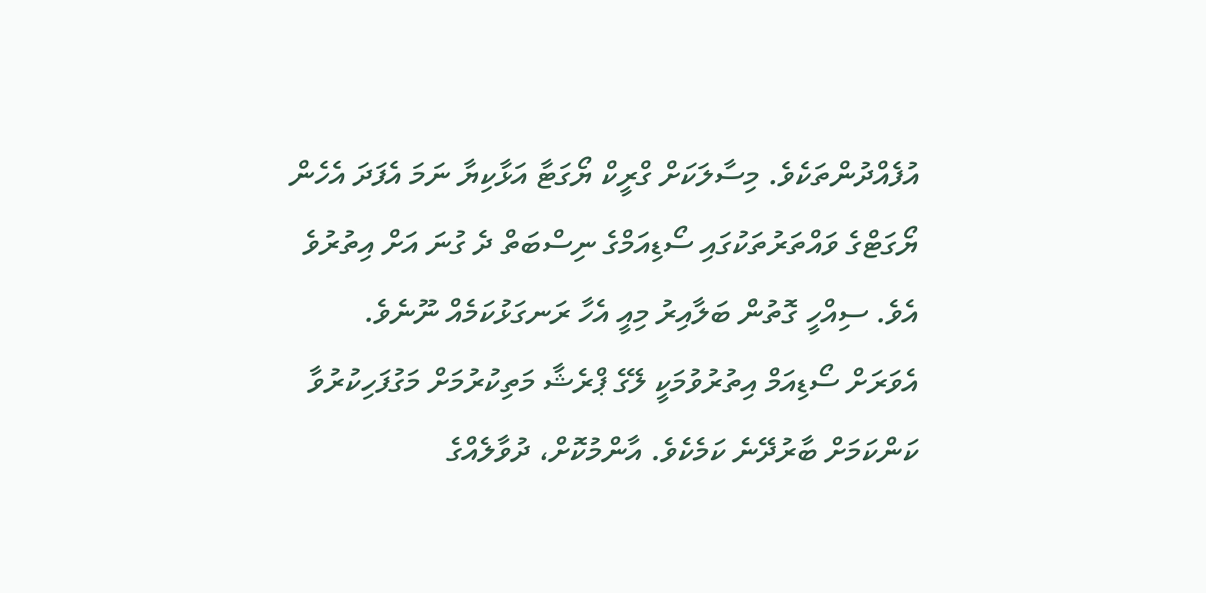އުފެއްދުންތަކެވެ. މިސާލަކަށް ގްރީކް ޔޯގަޓާ އަޅާކިޔާ ނަމަ އެފަދަ އެހެން ޔޯގަޓްގެ ވައްތަރުތަކުގައި ސޯޑިއަމްގެ ނިސްބަތް ދެ ގުނަ އަށް އިތުރުވެ އެވެ. ސިއްހީ ގޮތުން ބަލާއިރު މިއީ އެހާ ރަނގަޅުކަމެއް ނޫނެވެ.
އެވަރަށް ސޯޑިއަމް އިތުރުވުމަކީ ލޭގެ ޕްރެޝާ މަތިކުރުމަށް މަގުފަހިކުރުވާ ކަންކަމަށް ބާރުދޭނެ ކަމެކެވެ. އާންމުކޮށް، ދުވާލެއްގެ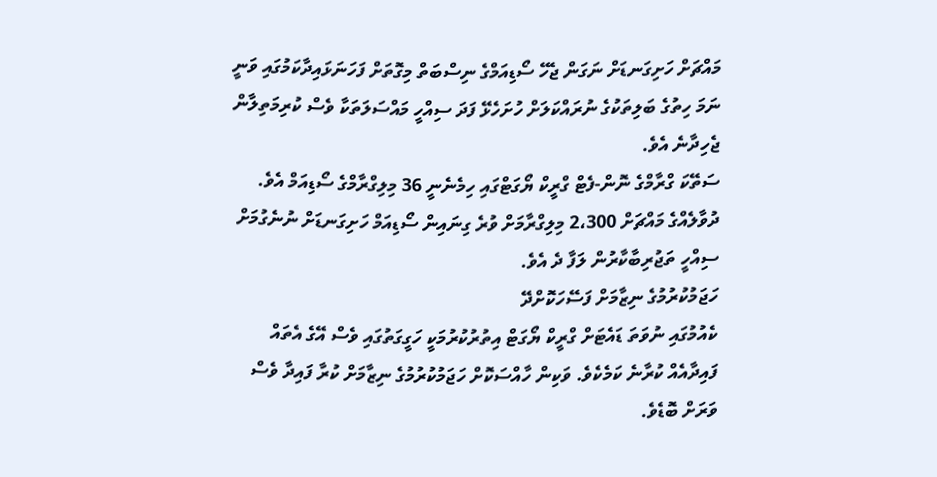މައްޗަށް ހަށިގަނޑަށް ނަގަން ޖެހޭ ސޯޑިއަމްގެ ނިސްބަތް މިގޮތަށް ފަހަނަޅައިދާކަމުގައި ވަނީ ނަމަ ހިތުގެ ބަލިތަކުގެ ނުރައްކަލަށް ހުށަހެޅޭ ފަދަ ސިއްހީ މައްސަލަތަކާ ވެސް ކުރިމަތިލާން ޖެހިދާނެ އެވެ.
ސަތޭކަ ގްރާމްގެ ނޮން-ފެޓް ގްރީކް ޔޯގަޓްގައި ހިމެނެނީ 36 މިލިގްރާމްގެ ސޯޑިއަމް އެވެ. ދުވާލެއްގެ މައްޗަށް 2،300 މިލިގްރާމަށް ވުރެ ގިނައިން ސޯޑިއަމް ހަށިގަނޑަށް ނުނެގުމަށް ސިއްހީ ތަޖުރިބާކާރުން ލަފާ ދެ އެވެ.
ހަޖަމުކުރުމުގެ ނިޒާމަށް ފަސޭހަކޮށްދޭ
ކެއުމުގައި ނުވަތަ ޑައެޓަށް ގްރީކް ޔޯގަޓް އިތުރުކުރުމަކީ ހަގީގަތުގައި ވެސް އޭގެ އެތައް ފައިދާއެއް ކުރާނެ ކަމެކެވެ. ވަކިން ހާއްސަކޮށް ހަޖަމުކުރުމުގެ ނިޒާމަށް ކުރާ ފައިދާ ވެސް ވަރަށް ބޮޑެވެ.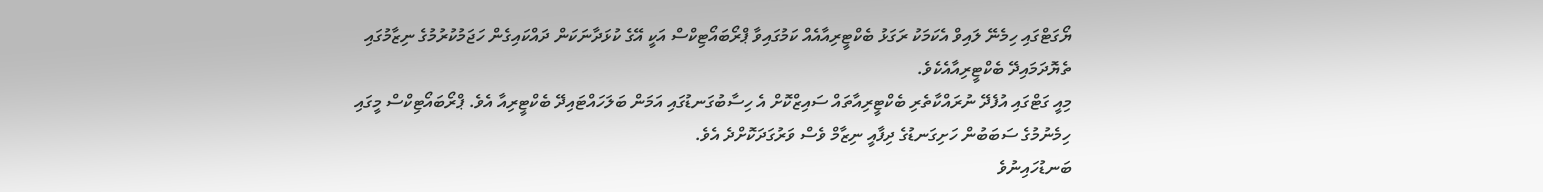ޔޯގަޓްގައި ހިމެނޭ ލައިވް އެކަމަކު ރަގަޅު ބެކްޓީރިއާއެއް ކަމުގައިވާ ޕްރޯބައޯޓިކްސް އަކީ އޭގެ ކުޅަދާނަކަން ދައްކައިގެން ހަޖަމުކުރުމުގެ ނިޒާމުގައި ތެޔޮދަމައިދޭ ބެކްޓީރިއާއެކެވެ.
މިއީ ގަޓްގައި އުފެދޭ ނުރައްކާތެރި ބެކްޓީރިއާތައް ސައިޒްކޮށް އެ ހިސާބުގަނޑުގައި އަމަން ބަލަހައްޓައިދޭ ބެކްޓީރިއާ އެވެ. ޕްރޯބައޯޓިކްސް މީގައި ހިމެނުމުގެ ސަބަބުން ހަށިގަނޑުގެ ދިފާއީ ނިޒާމް ވެސް ވަރުގަދަކޮށްދެ އެވެ.
ބަނޑުހައިނުވެ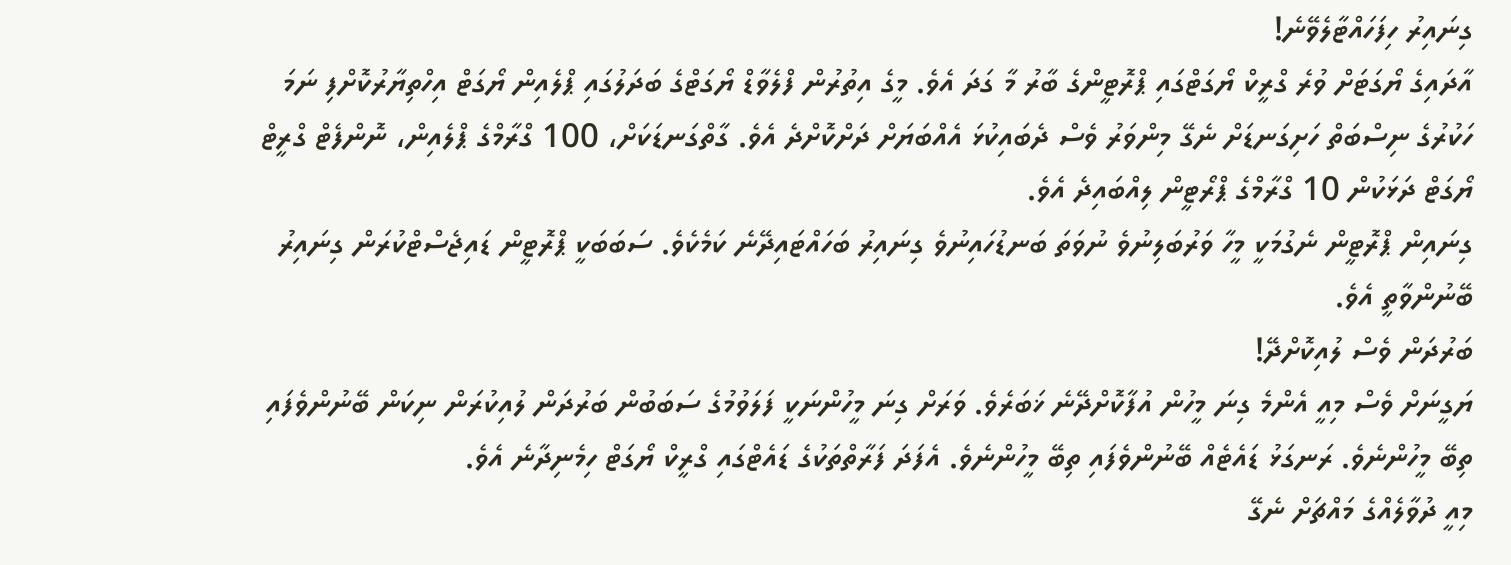ގިނައިރު ހިފަހައްޓާލެވޭނެ!
އާދައިގެ ޔޯގަޓަށް ވުރެ ގްރީކް ޔޯގަޓްގައި ޕްރޮޓީންގެ ބާރު މާ ގަދަ އެވެ. މީގެ އިތުރުން ފްލެވާޑް ޔޯގަޓްގެ ބަދަލުގައި ޕްލެއިން ޔޯގަޓް އިހްތިޔާރުކޮށްފި ނަމަ ހަކުރުގެ ނިސްބަތް ހަށިގަނޑަށް ނެގޭ މިންވަރު ވެސް ދެބައިކުޅަ އެއްބަޔަށް ދަށްކޮށްދެ އެވެ. ގާތްގަނޑަކަށް، 100 ގްރާމްގެ ޕްލެއިން، ނޮންފެޓް ގްރީޓް ޔޯގަޓް ދަޅަކުން 10 ގްރާމްގެ ޕްރޯޓީން ލިއްބައިދެ އެވެ.
ގިނައިން ޕްރޮޓީން ނެގުމަކީ މީހާ ވަރުބަލިނުވެ ނުވަތަ ބަނޑުހައިނުވެ ގިނައިރު ބަހައްޓައިދޭނެ ކަމެކެވެ. ސަބަބަކީ ޕްރޮޓީން ޑައިޖެސްޓްކުރަން ގިނައިރު ބޭނުންވާތީ އެވެ.
ބަރުދަން ވެސް ލުއިކޮށްދޭ!
ޔަގީނަށް ވެސް މިއީ އެންމެ ގިނަ މީހުން އުފާކޮށްދޭނެ ޚަބަރެވެ. ވަރަށް ގިނަ މީހުންނަކީ ފަލަވުމުގެ ސަބަބުން ބަރުދަން ލުއިކުރަން ނިކަން ބޭނުންވެފައި ތިބޭ މީހުންނެވެ. ރަނގަޅު ޑައެޓެއް ބޭނުންވެފައި ތިބޭ މީހުންނެވެ. އެފަދަ ފަރާތްތަކުގެ ޑައެޓްގައި ގްރީކް ޔޯގަޓް ހިމެނިދާނެ އެވެ.
މިއީ ދުވާލެއްގެ މައްޗަށް ނެގޭ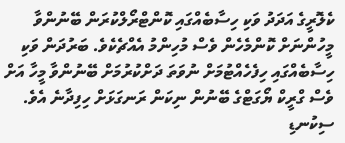ކެލޮރީގެ އަދަދު ވަކި ހިސާބެއްގައި ކޮންޓްރޯލްކުރަން ބޭނުންވާ މީހުންނަށް ކޮންމެހެން ވެސް މުހިންމު އެއްޗެކެވެ. ބަރުދަން ވަކި ހިސާބެއްގައި ހިފެހެއްޓުމަށް ނުވަތަ ދަށްކުރުމަށް ބޭނުންވާ މީހާ އަށް ވެސް ގްރީކް ޔޯގަޓްގެ ބޭނުން ނިކަން ރަނގަޅަށް ހިފިދާނެ އެވެ.
ސިކުނޑި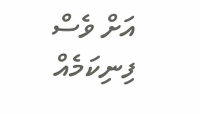އަށް ވެސް ފިނިކަމެއް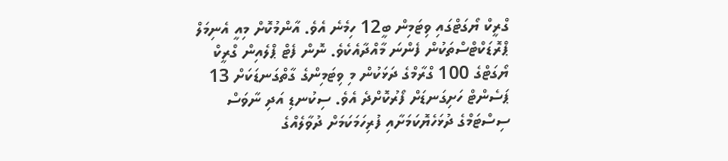ގްރީކް ޔޯގަޓްގައި ވިޓަމިން ބީ12 ހިމެނެ އެވެ. އާންމުކޮށް މިއީ އެނިމަލް ޕްރޮޑަކްޓްސްތަކުން ފެންނަ މާއްދާއެކެވެ. ނޮން ފެޓް ޕްލެއިން ގްރީކް ޔޯގަޓްގެ 100 ގްރާމްގެ ދަޅަކުން މި ވިޓަމިންގެ ގާތްގަނޑަކަށް 13 ޕަސެންޓް ހަށިގަނޑަށް ފޯރުކޮށްދެ އެވެ. ސިކުނޑި އަދި ނާވަސް ސިސްޓަމްގެ ދުޅަހެޔޮކަމަށާއި ފުރިހަމަކަމަށް ދުވާލެއްގެ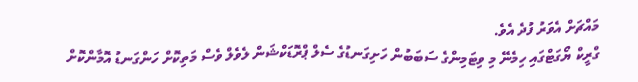މައްޗަށް އެވަރު ފުދެ އެވެ.
ގްރީކް ޔޯގަޓްގައި ހިމެނޭ މި ވިޓަމިންގެ ސަބަބުން ހަށިގަނޑުގެ ސެލް ޕްރޮޑަކްޝަން ލެވެލް ވެސް މަތިކޮށް ހަންގަނޑު އޮމާންކޮށް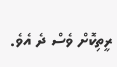ރީތިކޮށް ވެސް ދެ އެވެ.